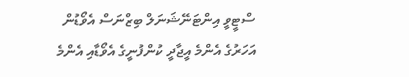ސްޓީވީ އިންޓަނޭޝަނަލް ބިޒްނަސް އެވޯޑުން އަހަރުގެ އެންމެ އީޖާދީ ކުންފުނީގެ އެވޯޑާއި އެންމެ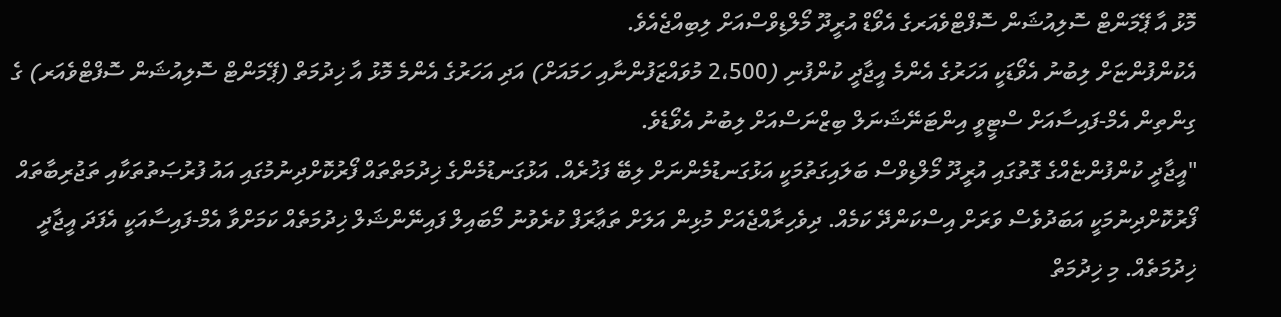މޮޅު އާ ޕޭމަންޓް ސޮލިއުޝަން ސޮފްޓްވެއަރގެ އެވޯޑް އުރީދޫ މޯލްޑިވްސްއަށް ލިބިއްޖެއެވެ.
އެކުންފުންޏަށް ލިބުނު އެވޯޑަކީ އަހަރުގެ އެންމެ އީޖާދީ ކުންފުނި (2،500 މުވައްޒަފުންނާއި ހަމައަށް) އަދި އަހަރުގެ އެންމެ މޮޅު އާ ޚިދުމަތް (ޕޭމަންޓް ސޮލިއުޝަން ސޮފްޓްވެއަރ) ގެ ގިންތިން އެމް-ފައިސާއަށް ސްޓީވީ އިންޓަނޭޝަނަލް ބިޒްނަސްއަށް ލިބުނު އެވޯޑެވެ.
"އީޖާދީ ކުންފުންޏެއްގެ ގޮތުގައި އުރީދޫ މޯލްޑިވްސް ބަލައިގަތުމަކީ އަޅުގަނޑުމެންނަށް ލިބޭ ފަޚުރެއް. އަޅުގަނޑުމެންގެ ޚިދުމަތްތައް ފޯރުކޮށްދިނުމުގައި އައު ފުރުޞަތުތަކާއި ތަޖުރިބާތައް ފޯރުކޮށްދިނުމަކީ އަބަދުވެސް ވަރަށް އިސްކަންދޭ ކަމެއް. ދިވެހިރާއްޖެއަށް މުޅިން އަލަށް ތަޢާރަފް ކުރެވުނު މޯބައިލް ފައިނޭންޝަލް ޚިދުމަތެއް ކަމަށްވާ އެމް-ފައިސާއަކީ އެފަދަ އީޖާދީ ޚިދުމަތެއް. މި ޚިދުމަތް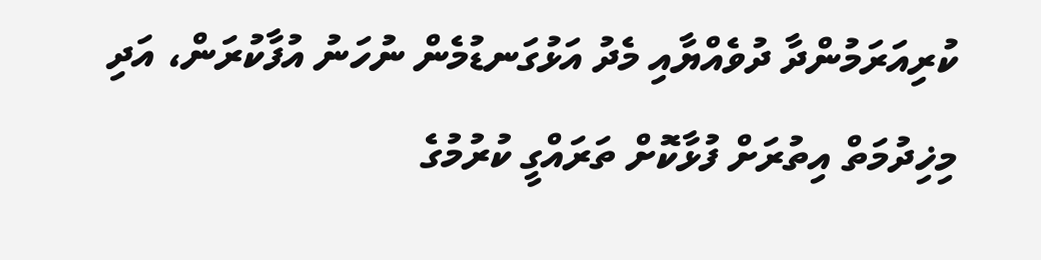ކުރިއަރަމުންދާ ދުވެއްޔާއި މެދު އަޅުގަނޑުމެން ނުހަނު އުފާކުރަން، އަދި މިޚިދުމަތް އިތުރަށް ފުޅާކޮށް ތަރައްގީ ކުރުމުގެ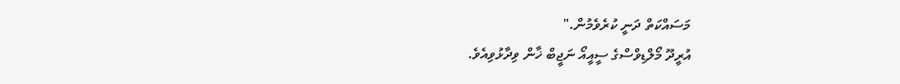މަސައްކަތް ދަނީ ކުރެވެމުން."
އުރީދޫ މޯލްޑިވްސްގެ ސީއީއޯ ނަޖީބް ޚާން ވިދާޅުވިއެވެ.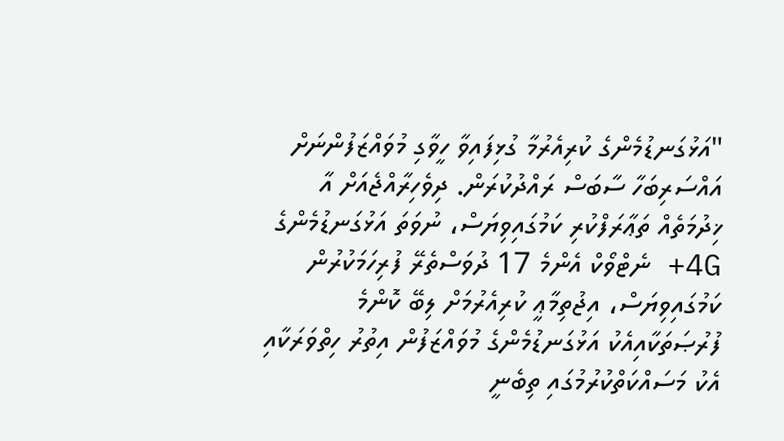"އަޅުގަނޑުމެންގެ ކުރިއެރުމާ ގުޅިފައިވާ ހީވާގި މުވައްޒަފުންނަށް އައްސަރިބަހާ ސާބަސް ރައްދުކުރަން. ދިވެހިރާއްޖެއަށް އާ ޚިދުމަތެއް ތަޢާރަފްކުރި ކަމުގައިވިޔަސް، ނުވަތަ އަޅުގަނޑުމެންގެ 4G+ ނެޓްވޯކް އެންމެ 17 ދުވަސްތެރޭ ފުރިހަމަކުރުން ކަމުގައިވިޔަސް، އިޖުތިމާޢީ ކުރިއެރުމަށް ލިބޭ ކޮންމެ ފުރުޞަތަކާއިއެކު އަޅުގަނޑުމެންގެ މުވައްޒަފުން އިތުރު ހިތްވަރަކާއި އެކު މަސައްކަތްކުރުމުގައި ތިބެނީ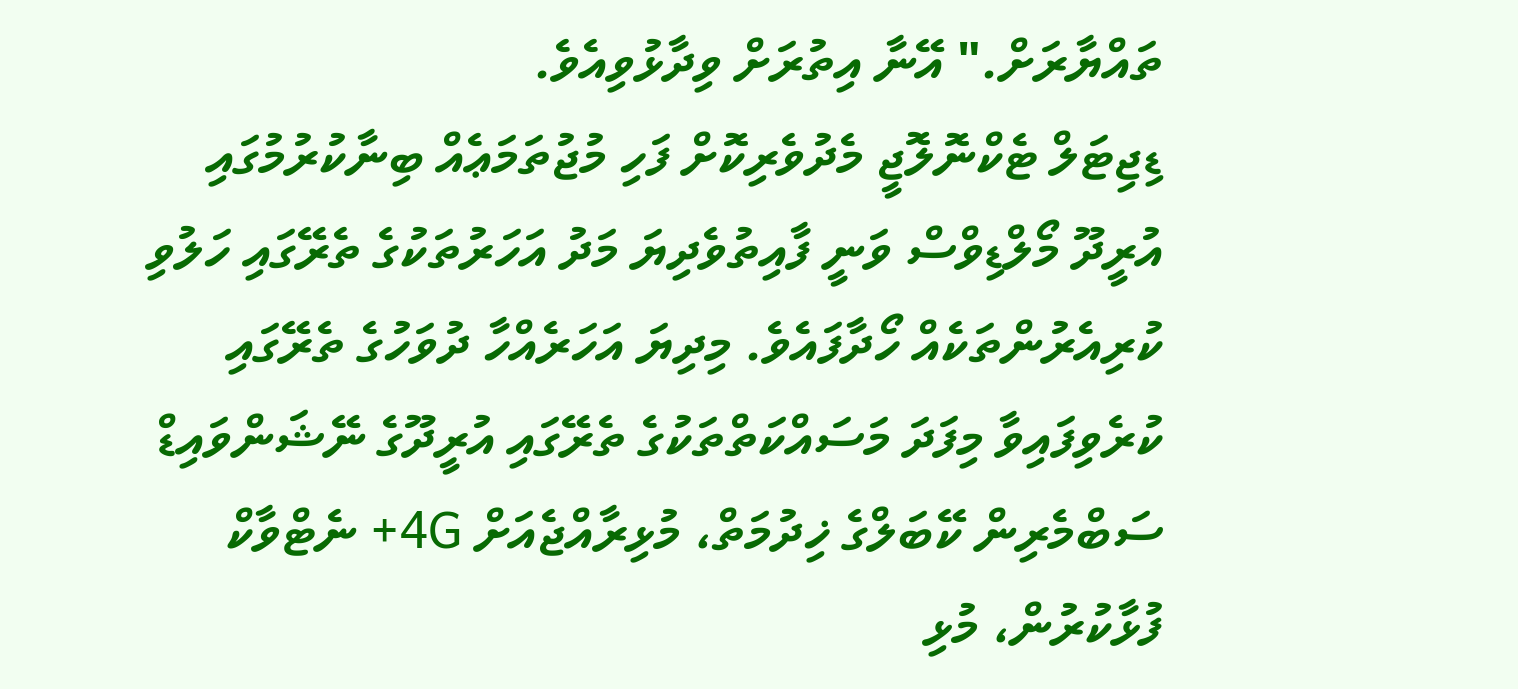ތައްޔާރަށް." އޭނާ އިތުރަށް ވިދާޅުވިއެވެ.
ޑިޖިޓަލް ޓެކްނޮލޮޖީ މެދުވެރިކޮށް ފަހި މުޖުތަމަޢެއް ބިނާކުރުމުގައި އުރީދޫ މޯލްޑިވްސް ވަނީ ފާއިތުވެދިޔަ މަދު އަހަރުތަކުގެ ތެރޭގައި ހަލުވި ކުރިއެރުންތަކެއް ހޯދާފައެވެ. މިދިޔަ އަހަރެއްހާ ދުވަހުގެ ތެރޭގައި ކުރެވިފައިވާ މިފަދަ މަސައްކަތްތަކުގެ ތެރޭގައި އުރީދޫގެ ނޭޝަންވައިޑް ސަބްމެރިން ކޭބަލްގެ ޚިދުމަތް، މުޅިރާއްޖެއަށް 4G+ ނެޓްވާކް ފުޅާކުރުން، މުޅި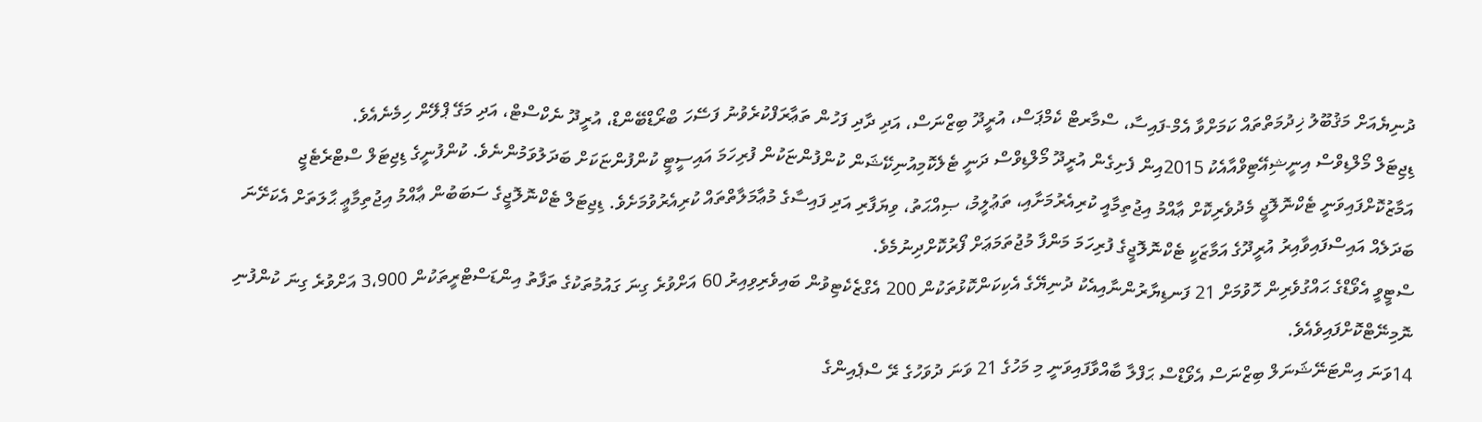ދުނިޔެއަށް މަޤުބޫލު ޚިދުމަތްތައް ކަމަށްވާ އެމް-ފައިސާ، ސްމާރޓް ކެމްޕަސް، އުރީދޫ ބިޒްނަސް، އަދި ދާދި ފަހުން ތަޢާރަފްކުރެވުނު ފަސޭހަ ބްރޯޑްބޭންޑް، އުރީދޫ ނެކްސްޓް، އަދި މަގޭ ޕްލޭން ހިމެނެއެވެ.
ޑިޖިޓަލް މޯލްޑިވްސް އިނީޝިއޭޓިވްއާއެކު 2015އިން ފެށިގެން އުރީދޫ މޯލްޑިވްސް ދަނީ ޓެލެކޮމިއުނިކޭޝަން ކުންފުންޏަކުން ފުރިހަމަ އައިސީޓީ ކުންފުންޏަކަށް ބަދަލުވަމުންނެވެ. ކުންފުނީގެ ޑިޖިޓަލް ސްޓްރެޓެޖީ އަމާޒުކޮށްފައިވަނީ ޓެކްނޮލޮޖީ މެދުވެރިކޮށް ޢާއްމު އިޖުތިމާއީ ކުރިއެރުމަށާއި، ތަޢުލީމު، ޞިއްޙަތު، ވިޔަފާރި އަދި ފައިސާގެ މުޢާމަލާތްތައް ކުރިއެރުވުމަށެވެ. ޑިޖިޓަލް ޓެކްނޮލޮޖީގެ ސަބަބުން ޢާއްމު އިޖުތިމާޢީ ޙާލަތަށް އެކަށޭނަ ބަދަލެއް އައިސްފައިވާއިރު އުރީދޫގެ އަމާޒަކީ ޓެކްނޮލޮޖީގެ ފުރިހަމަ މަންފާ މުޖުތަމަޢަށް ފޯރުކޮށްދިނުމެވެ.
ސްޓީވީ އެވޯޑްގެ ޙައްގުވެރިން ހޮވުމަށް 21 ފަނޑިޔާރުންނާއިއެކު ދުނިޔޭގެ އެކިކަންކޮޅުތަކުން 200 އެގްޒެކެޓިވުން ބައިވެރިވިއިރު 60 އަށްވުރެ ގިނަ ގައުމުތަކުގެ ތަފާތު އިންޑަސްޓްރީތަކުން 3،900 އަށްވުރެ ގިނަ ކުންފުނި ނޮމިނޭޓްކޮށްފައިވެއެވެ.
14ވަނަ އިންޓަނޭޝަނަލް ބިޒްނަސް އެވޯޑްސް ޙަފްލާ ބާއްވާފައިވަނީ މި މަހުގެ 21 ވަނަ ދުވަހުގެ ރޭ ސްޕެއިންގެ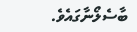ބާސެލޯނާގައެވެ.